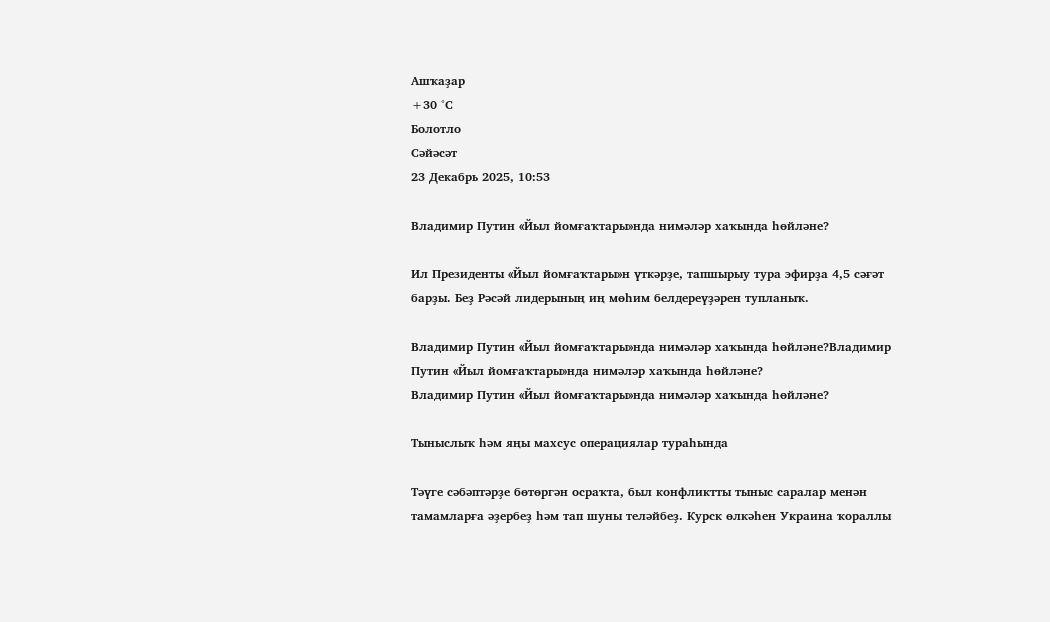Ашҡаҙар
+30 °С
Болотло
Сәйәсәт
23 Декабрь 2025, 10:53

Владимир Путин «Йыл йомғаҡтары»нда нимәләр хаҡында һөйләне?

Ил Президенты «Йыл йомғаҡтары»н үткәрҙе, тапшырыу тура эфирҙа 4,5 сәғәт барҙы. Беҙ Рәсәй лидерының иң мөһим белдереүҙәрен тупланыҡ.

Владимир Путин «Йыл йомғаҡтары»нда нимәләр хаҡында һөйләне?Владимир Путин «Йыл йомғаҡтары»нда нимәләр хаҡында һөйләне?
Владимир Путин «Йыл йомғаҡтары»нда нимәләр хаҡында һөйләне?

Тыныслыҡ һәм яңы махсус операциялар тураһында

Тәүге сәбәптәрҙе бөтөргән осраҡта, был конфликтты тыныс саралар менән тамамларға әҙербеҙ һәм тап шуны теләйбеҙ. Курск өлкәһен Украина ҡораллы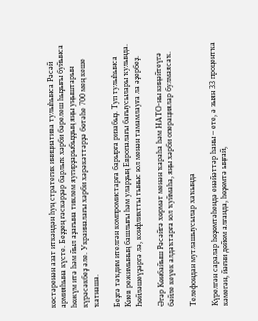көстәренән азат иткәндән һуң стратегик инициатива тулыһынса Рәсәй армияһына күсте. Беҙҙең ғәскәрҙәр барлыҡ хәрби бәрелеш һыҙығы буйынса һөжүм итә һәм йыл аҙағына тиклем яугирҙарыбыҙҙың яңы уңыштарын күрәсәкбеҙ әле. Украиналағы хәрби хәрәкәттәрҙә бөтәһе 700 мең кеше ҡатнаша.

Беҙгә тәҡдим ителгән компромистарға барырға ризабыҙ. Туп тулыһынса Киев режимының башлығы һәм уларҙың Европалағы бағыусылары ҡулында. Һөйләшеүҙәргә лә, конфликтты тыныс юл менән тамамлауға ла әҙербеҙ.

Әгәр Көнбайыш Рәсәйгә хөрмәт менән ҡараһа һәм НАТО-ны киңәйтеүгә бәйле кеүек алдаҡтарға юл ҡуймаһа, яңы хәрби операциялар булмаясаҡ.

Телефондан мутлашыусылар хаҡында

Күрелгән саралар һөҙөмтәһендә енәйәттәр һаны – ете, ә зыян 33 процентҡа кәмегән, йәғни дөйөм алғанда, һөҙөмтә ыңғай,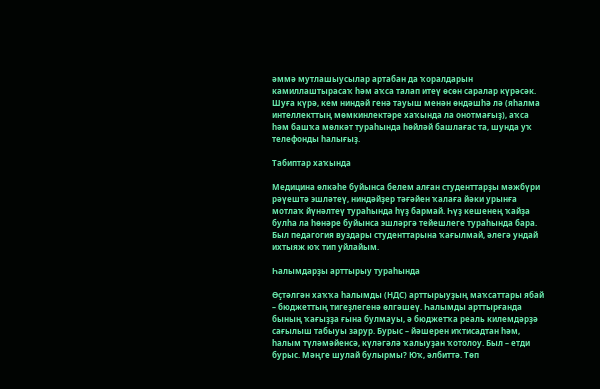әммә мутлашыусылар артабан да ҡоралдарын камиллаштырасаҡ һәм аҡса талап итеү өсөн саралар күрәсәк. Шуға күрә, кем ниндәй генә тауыш менән өндәшһә лә (яһалма интеллекттың мөмкинлектәре хаҡында ла онотмағыҙ), аҡса һәм башҡа мөлкәт тураһында һөйләй башлағас та, шунда уҡ телефонды һалығыҙ.

Табиптар хаҡында

Медицина өлкәһе буйынса белем алған студенттарҙы мәжбүри рәүештә эшләтеү, ниндәйҙер тәғәйен ҡалаға йәки урынға мотлаҡ йүнәлтеү тураһында һүҙ бармай. Һүҙ кешенең ҡайҙа булһа ла һөнәре буйынса эшләргә тейешлеге тураһында бара. Был педагогия вуздары студенттарына ҡағылмай, әлегә ундай ихтыяж юҡ тип уйлайым.

Һалымдарҙы арттырыу тураһында

Өҫтәлгән хаҡҡа һалымды (НДС) арттырыуҙың маҡсаттары ябай – бюджеттың тигеҙлегенә өлгәшеү. Һалымды арттырғанда бының ҡағыҙҙа ғына булмауы, ә бюджетҡа реаль килемдәрҙә сағылыш табыуы зарур. Бурыс – йәшерен иҡтисадтан һәм, һалым түләмәйенсә, күләгәлә ҡалыуҙан ҡотолоу. Был – етди бурыс. Мәңге шулай булырмы? Юҡ, әлбиттә. Төп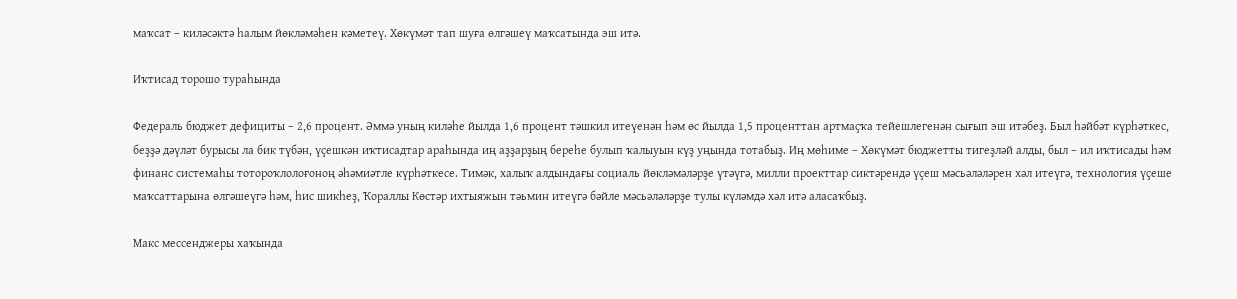маҡсат – киләсәктә һалым йөкләмәһен кәметеү. Хөкүмәт тап шуға өлгәшеү маҡсатында эш итә.

Иҡтисад торошо тураһында

Федераль бюджет дефициты – 2,6 процент. Әммә уның киләһе йылда 1,6 процент тәшкил итеүенән һәм өс йылда 1,5 проценттан артмаҫҡа тейешлегенән сығып эш итәбеҙ. Был һәйбәт күрһәткес, беҙҙә дәүләт бурысы ла бик түбән, үҫешкән иҡтисадтар араһында иң аҙҙарҙың береһе булып ҡалыуын күҙ уңында тотабыҙ. Иң мөһиме – Хөкүмәт бюджетты тигеҙләй алды, был – ил иҡтисады һәм финанс системаһы тотороҡлолоғоноң әһәмиәтле күрһәткесе. Тимәк, халыҡ алдындағы социаль йөкләмәләрҙе үтәүгә, милли проекттар сиктәрендә үҫеш мәсьәләләрен хәл итеүгә, технология үҫеше маҡсаттарына өлгәшеүгә һәм, һис шикһеҙ, Ҡораллы Көстәр ихтыяжын тәьмин итеүгә бәйле мәсьәләләрҙе тулы күләмдә хәл итә аласаҡбыҙ.

Макс мессенджеры хаҡында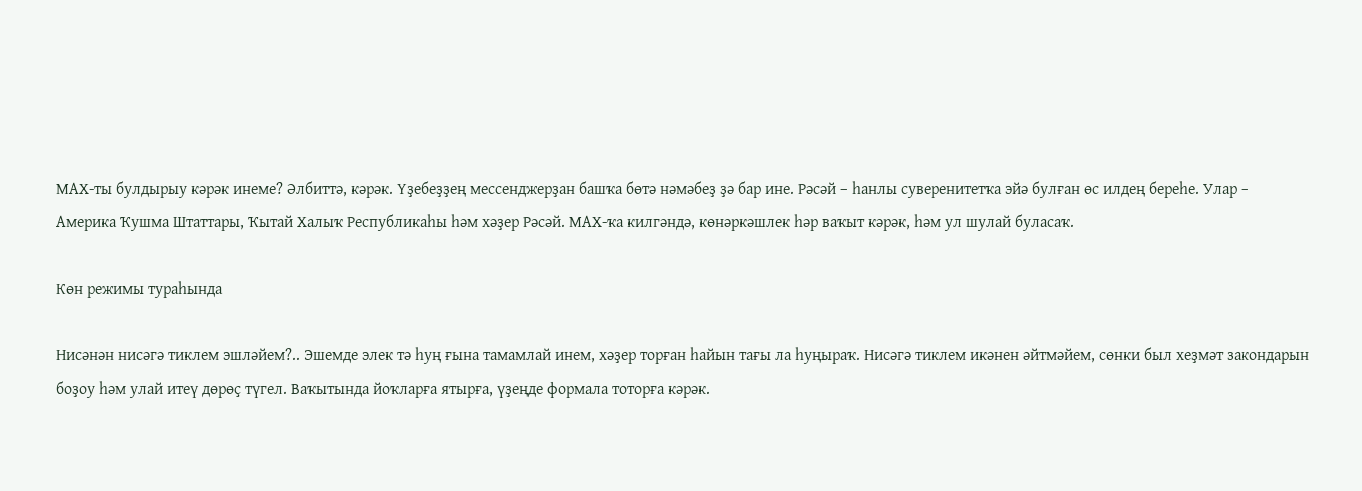MАХ-ты булдырыу кәрәк инеме? Әлбиттә, кәрәк. Үҙебеҙҙең мессенджерҙан башҡа бөтә нәмәбеҙ ҙә бар ине. Рәсәй – һанлы суверенитетҡа эйә булған өс илдең береһе. Улар – Америка Ҡушма Штаттары, Ҡытай Халыҡ Республикаһы һәм хәҙер Рәсәй. MАХ-ҡа килгәндә, көнәркәшлек һәр ваҡыт кәрәк, һәм ул шулай буласаҡ.

Көн режимы тураһында

Нисәнән нисәгә тиклем эшләйем?.. Эшемде элек тә һуң ғына тамамлай инем, хәҙер торған һайын тағы ла һуңыраҡ. Нисәгә тиклем икәнен әйтмәйем, сөнки был хеҙмәт закондарын боҙоу һәм улай итеү дөрөҫ түгел. Ваҡытында йоҡларға ятырға, үҙеңде формала тоторға кәрәк.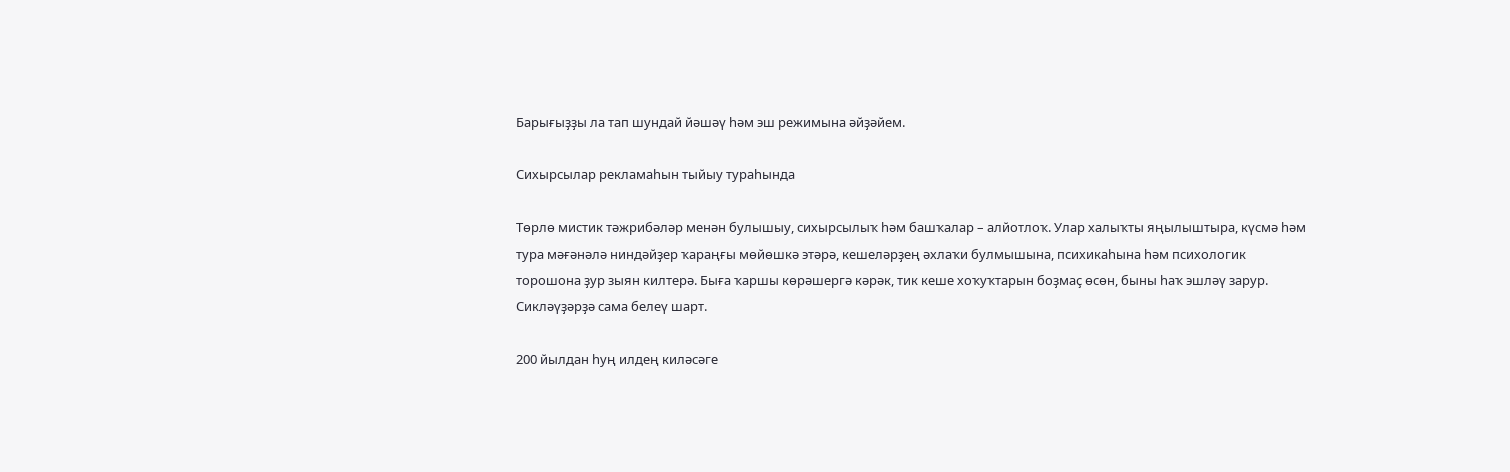Барығыҙҙы ла тап шундай йәшәү һәм эш режимына әйҙәйем.

Сихырсылар рекламаһын тыйыу тураһында

Төрлө мистик тәжрибәләр менән булышыу, сихырсылыҡ һәм башҡалар – алйотлоҡ. Улар халыҡты яңылыштыра, күсмә һәм тура мәғәнәлә ниндәйҙер ҡараңғы мөйөшкә этәрә, кешеләрҙең әхлаҡи булмышына, психикаһына һәм психологик торошона ҙур зыян килтерә. Быға ҡаршы көрәшергә кәрәк, тик кеше хоҡуҡтарын боҙмаҫ өсөн, быны һаҡ эшләү зарур. Сикләүҙәрҙә сама белеү шарт.

200 йылдан һуң илдең киләсәге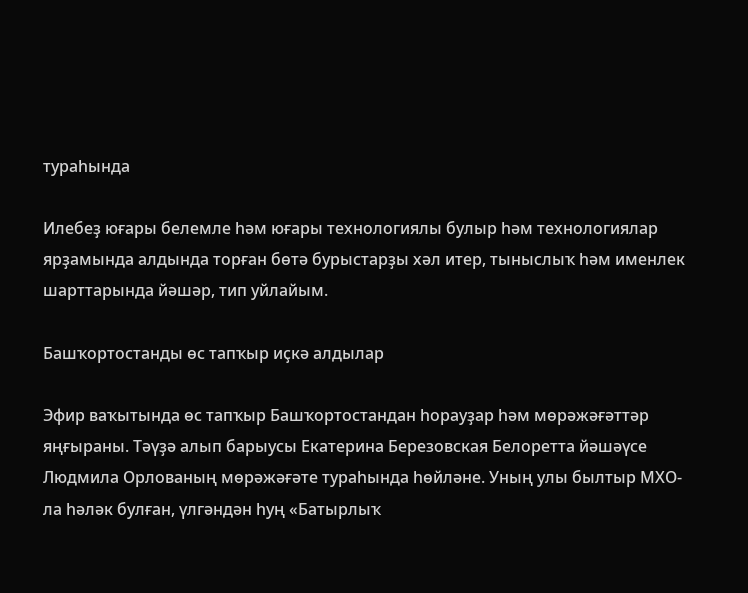тураһында

Илебеҙ юғары белемле һәм юғары технологиялы булыр һәм технологиялар ярҙамында алдында торған бөтә бурыстарҙы хәл итер, тыныслыҡ һәм именлек шарттарында йәшәр, тип уйлайым.

Башҡортостанды өс тапҡыр иҫкә алдылар

Эфир ваҡытында өс тапҡыр Башҡортостандан һорауҙар һәм мөрәжәғәттәр яңғыраны. Тәүҙә алып барыусы Екатерина Березовская Белоретта йәшәүсе Людмила Орлованың мөрәжәғәте тураһында һөйләне. Уның улы былтыр МХО-ла һәләк булған, үлгәндән һуң «Батырлыҡ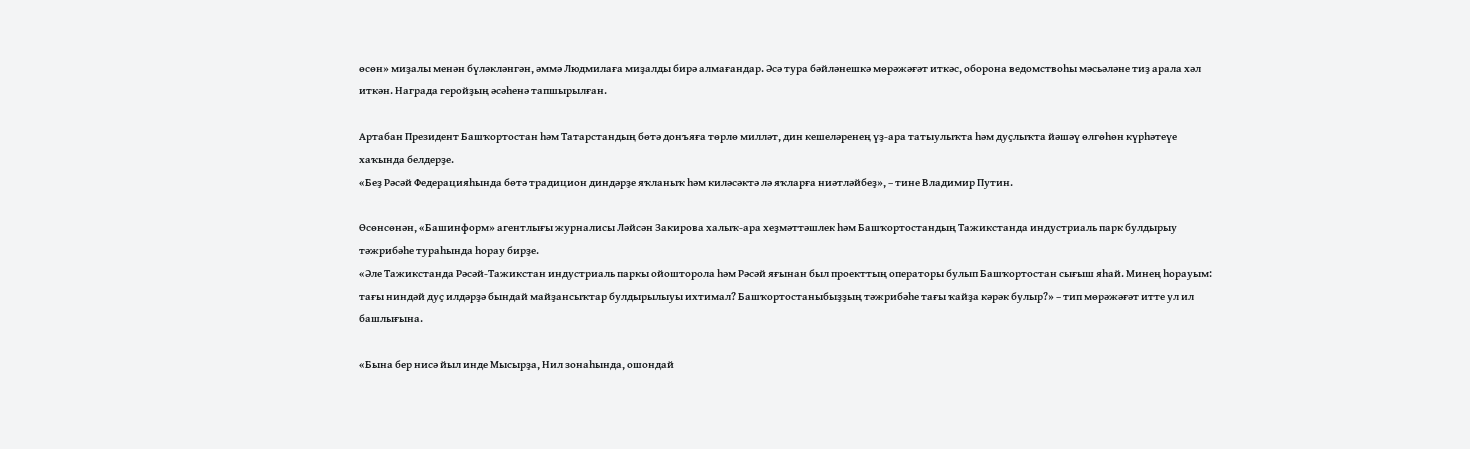өсөн» миҙалы менән бүләкләнгән, әммә Людмилаға миҙалды бирә алмағандар. Әсә тура бәйләнешкә мөрәжәғәт иткәс, оборона ведомствоһы мәсьәләне тиҙ арала хәл иткән. Награда геройҙың әсәһенә тапшырылған.

Артабан Президент Башҡортостан һәм Татарстандың бөтә донъяға төрлө милләт, дин кешеләренең үҙ-ара татыулыҡта һәм дуҫлыҡта йәшәү өлгөһөн күрһәтеүе хаҡында белдерҙе.
«Беҙ Рәсәй Федерацияһында бөтә традицион диндәрҙе яҡланыҡ һәм киләсәктә лә яҡларға ниәтләйбеҙ», – тине Владимир Путин.

Өсөнсөнән, «Башинформ» агентлығы журналисы Ләйсән Закирова халыҡ-ара хеҙмәттәшлек һәм Башҡортостандың Тажикстанда индустриаль парк булдырыу тәжрибәһе тураһында һорау бирҙе.
«Әле Тажикстанда Рәсәй-Тажикстан индустриаль паркы ойошторола һәм Рәсәй яғынан был проекттың операторы булып Башҡортостан сығыш яһай. Минең һорауым: тағы ниндәй дуҫ илдәрҙә бындай майҙансыҡтар булдырылыуы ихтимал? Башҡортостаныбыҙҙың тәжрибәһе тағы ҡайҙа кәрәк булыр?» – тип мөрәжәғәт итте ул ил башлығына.

«Бына бер нисә йыл инде Мысырҙа, Нил зонаһында, ошондай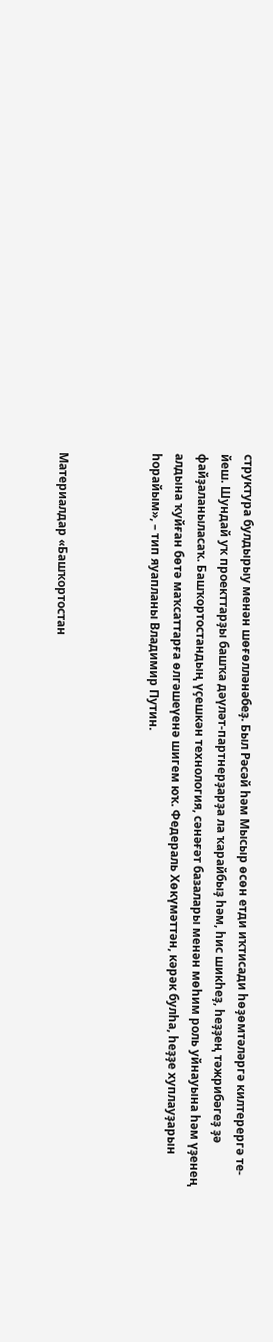структура булдырыу менән шөғөлләнәбеҙ. Был Рәсәй һәм Мысыр өсөн етди иҡтисади һөҙөмтәләргә килтерергә те- йеш. Шундай уҡ проекттарҙы башҡа дәүләт-партнерҙарҙа ла ҡарайбыҙ һәм, һис шикһеҙ, һеҙҙең тәжрибәгеҙ ҙә файҙаланыласаҡ. Башҡортостандың үҫешкән технология, сәнәғәт базалары менән мөһим роль уйнауына һәм үҙенең алдына ҡуйған бөтә маҡсаттарға өлгәшеүенә шигем юҡ. Федераль Хөкүмәттән, кәрәк булһа, һеҙҙе хуплауҙарын һорайым», – тип яуапланы Владимир Путин.



Материалдар «Башҡортостан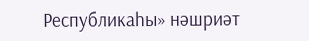Республикаһы» нәшриәт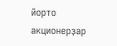йорто акционерҙар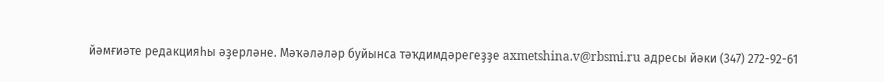йәмғиәте редакцияһы әҙерләне. Мәҡәләләр буйынса тәҡдимдәрегеҙҙе axmetshina.v@rbsmi.ru адресы йәки (347) 272-92-61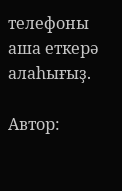телефоны аша еткерә алаһығыҙ.

Автор: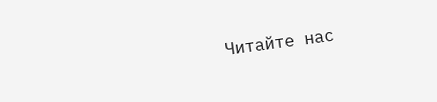Читайте нас